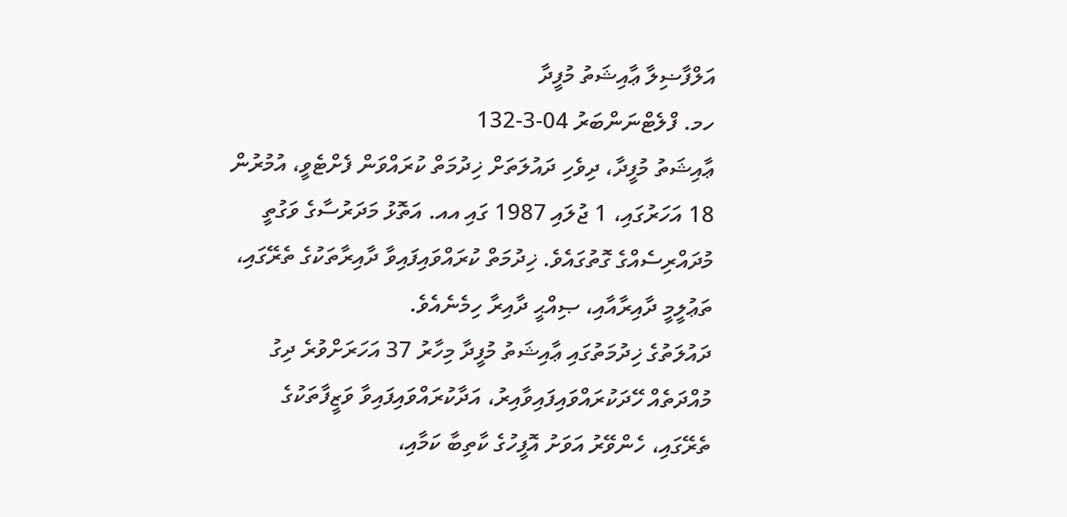އަލްފާޟިލާ ޢާއިޝަތު މުފީދާ
ހމ. ފްލެޓްނަންބަރު 04-3-132
ޢާއިޝަތު މުފީދާ، ދިވެހި ދައުލަތަށް ޚިދުމަތް ކުރައްވަން ފެށްޓެވީ، އުމުރުން 18 އަހަރުގައި، 1 ޖުލައި 1987 ގައި އއ. އަތޮޅު މަދަރުސާގެ ވަގުތީ މުދައްރިސެއްގެ ގޮތުގައެވެ. ޚިދުމަތް ކުރައްވައިފައިވާ ދާއިރާތަކުގެ ތެރޭގައި، ތަޢުލީމީ ދާއިރާއާއި، ޞިއްޙީ ދާއިރާ ހިމެނެއެވެ.
ދައުލަތުގެ ޚިދުމަތުގައި ޢާއިޝަތު މުފީދާ މިހާރު 37 އަހަރަށްވުރެ ދިގު މުއްދަތެއް ހޭދަކުރައްވައިފައިވާއިރު، އަދާކުރައްވައިފައިވާ ވަޒީފާތަކުގެ ތެރޭގައި، ހެންވޭރު އަވަށު އޮފީހުގެ ކާތިބާ ކަމާއި،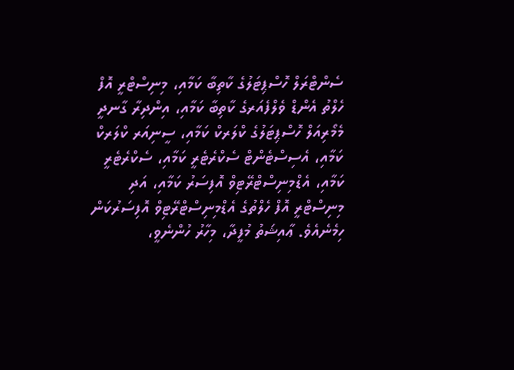ސެންޓްރަލް ހޮސްޕިޓަލުގެ ކާތިބާ ކަމާއި، މިނިސްޓްރީ އޮފް ހެލްތު އެންޑް ވެލްފެއަރގެ ކާތިބާ ކަމާއި، އިންދިރާ ގާނދީ މެމޯރިއަލް ހޮސްޕިޓަލުގެ ކްލަރކް ކަމާއި، ސީނިއަރ ކްލަރކް ކަމާއި، އެސިސްޓެންޓް ސެކްރެޓެރީ ކަމާއި، ސެކްރެޓެރީ ކަމާއި، އެޑްމިނިސްޓްރޭޓިވް އޮފިސަރު ކަމާއި، އަދި މިނިސްޓްރީ އޮފް ހެލްތުގެ އެޑްމިނިސްޓްރޭޓިވް އޮފިސަރުކަން ހިމެނެއެވެ. ޢާއިޝަތު މުފީދާ، މިހާރު ހުންނެވީ،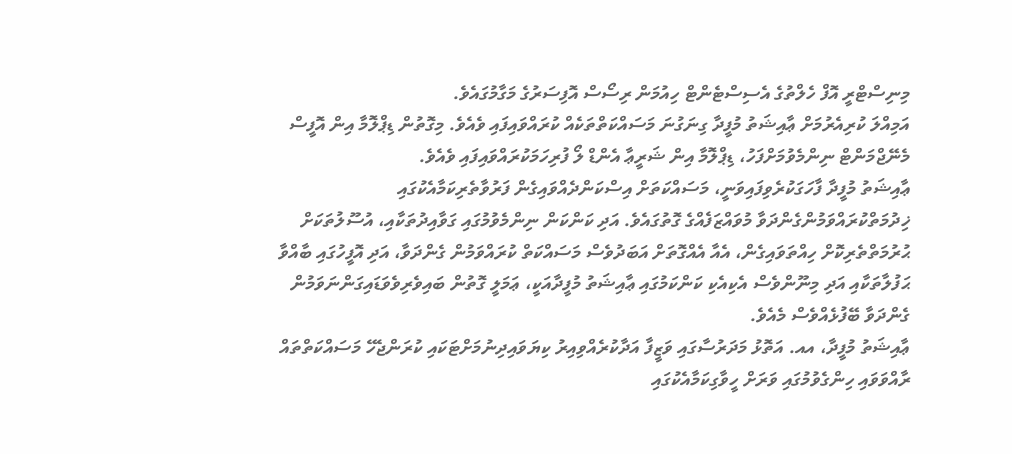މިނިސްޓްރީ އޮފް ހެލްތުގެ އެސިސްޓެންޓް ހިއުމަން ރިސޯސް އޮފިސަރުގެ މަގާމުގައެވެ.
އަމިއްލަ ކުރިއެރުމަށް ޢާއިޝަތު މުފީދާ ގިނަގުނަ މަސައްކަތްތަކެއް ކުރައްވައިފައި ވެއެވެ. މިގޮތުން ޑިޕްލޮމާ އިން އޮފީސް މެނޭޖްމަންޓް ނިންމެވުމަށްފަހު، ޑިޕްލޮމާ އިން ޝަރީޢާ އެންޑް ލޯ ފުރިހަމަކުރައްވައިފައި ވެއެވެ.
ޢާއިޝަތު މުފީދާ ފާހަގަކުރެވިފައިވަނީ، މަސައްކަތަށް އިސްކަންދެއްވައިގެން ފަރުވާތެރިކަމާއެކުގައި ޚިދުމަތްކުރައްވަމުންގެންދަވާ މުވައްޒަފެއްގެ ގޮތުގައެވެ. އަދި ކަންކަން ނިންމެވުމުގައި ގަވާއިދުތަކާއި، އުސޫލުތަކަށް ޙުރުމަތްތެރިކޮށް ހިއްތަވައިގެން، އެއާ އެއްގޮތަށް އަބަދުވެސް މަސައްކަތް ކުރައްވަމުން ގެންދަވާ، އަދި އޮފީހުގައި ބާއްވާ ޙަފުލާތަކާއި އަދި މިނޫންވެސް އެކިއެކި ކަންކަމުގައި ޢާއިޝަތު މުފީދާއަކީ، ޢަމަލީ ގޮތުން ބައިވެރިވެވަޑައިގަންނަވަމުން ގެންދަވާ ބޭފުޅެއްވެސް މެއެވެ.
ޢާއިޝަތު މުފީދާ، އއ. އަތޮޅު މަދަރުސާގައި ވަޒީފާ އަދާކުރެއްވިއިރު ކިޔަވައިދިނުމަށްޓަކައި ކުރަންޖެހޭ މަސައްކަތްތައް ރާއްވަވައި ހިންގެވުމުގައި ވަރަށް ހީވާގިކަމާއެކުގައި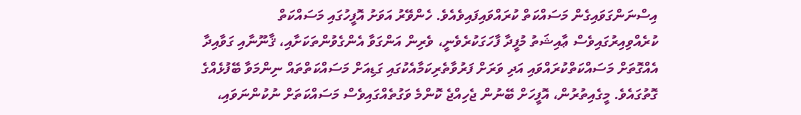އިސްނަންގަވައިގެން މަސައްކަތް ކުރައްވައިފައިވެއެވެ. ހެންވޭރު އަވަށު އޮފީހުގައި މަސައްކަތް ކުރެއްވިއިރުގައިވެސް ޢާއިޝަތު މުފީދާ ފާހަގަކުރެވެނީ، ވެރިން އަންގަވާ އެންގެވުންތަކަށާއި، ޤާނޫނާއި ގަވާއިދާ އެއްގޮތަށް މަސައްކަތްކުރައްވައި އަދި ވަރަށް ފަރުވާތެރިކަމާއެކުގައި ގަޑިއަށް މަސައްކަތްތައް ނިންމަވާ ބޭފުޅެއްގެ ގޮތުގައެވެ. މީގެއިތުރުން، އޮފީހަށް ބޭނުން ޖެހިއްޖެ ކޮންމެ ވަގުތެއްގައިވެސް މަސައްކަތަށް ނުކުންނަވައި،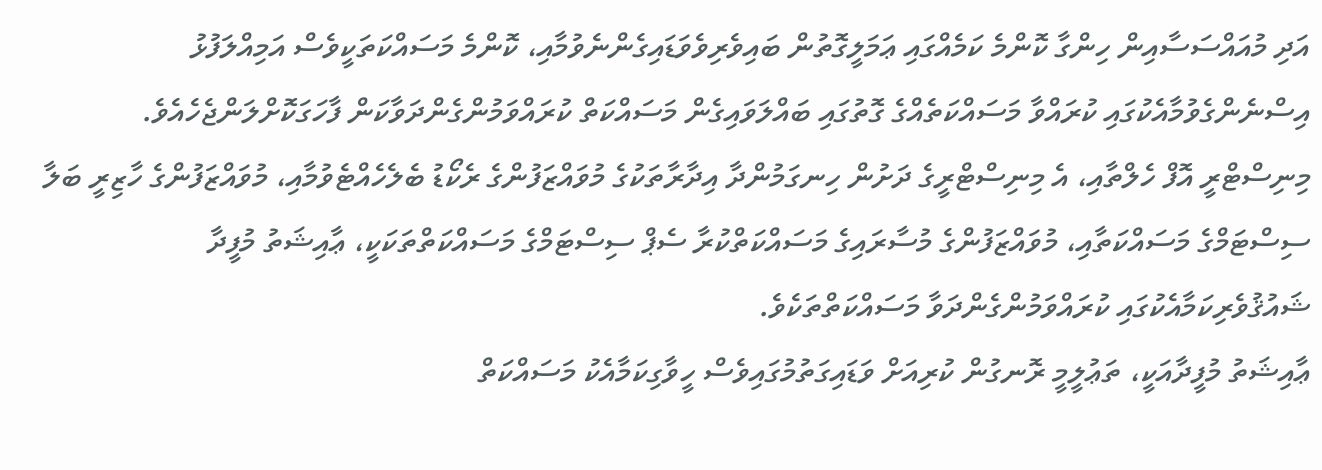އަދި މުއައްސަސާއިން ހިންގާ ކޮންމެ ކަމެއްގައި ޢަމަލީގޮތުން ބައިވެރިވެވަޑައިގެންނެވުމާއި، ކޮންމެ މަސައްކަތަކީވެސް އަމިއްލަފުޅު އިސްނެންގެވުމާއެކުގައި ކުރައްވާ މަސައްކަތެއްގެ ގޮތުގައި ބައްލަވައިގެން މަސައްކަތް ކުރައްވަމުންގެންދަވާކަން ފާހަގަކޮށްލަންޖެހެއެވެ.
މިނިސްޓްރީ އޮފް ހެލްތާއި، އެ މިނިސްޓްރީގެ ދަށުން ހިނގަމުންދާ އިދާރާތަކުގެ މުވައްޒަފުންގެ ރެކޯޑު ބެލެހެއްޓެވުމާއި، މުވައްޒަފުންގެ ހާޒިރީ ބަލާ ސިސްޓަމްގެ މަސައްކަތާއި، މުވައްޒަފުންގެ މުސާރައިގެ މަސައްކަތްކުރާ ސެޕް ސިސްޓަމްގެ މަސައްކަތްތަކަކީ، ޢާއިޝަތު މުފީދާ ޝައުޤުވެރިކަމާއެކުގައި ކުރައްވަމުންގެންދަވާ މަސައްކަތްތަކެވެ.
ޢާއިޝަތު މުފީދާއަކީ، ތަޢުލީމީ ރޮނގުން ކުރިއަށް ވަޑައިގަތުމުގައިވެސް ހީވާގިކަމާއެކު މަސައްކަތް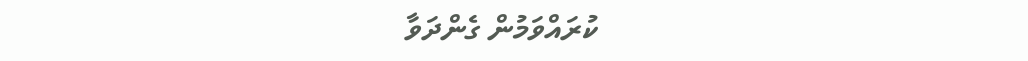ކުރައްވަމުން ގެންދަވާ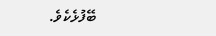ބޭފުޅެކެވެ.